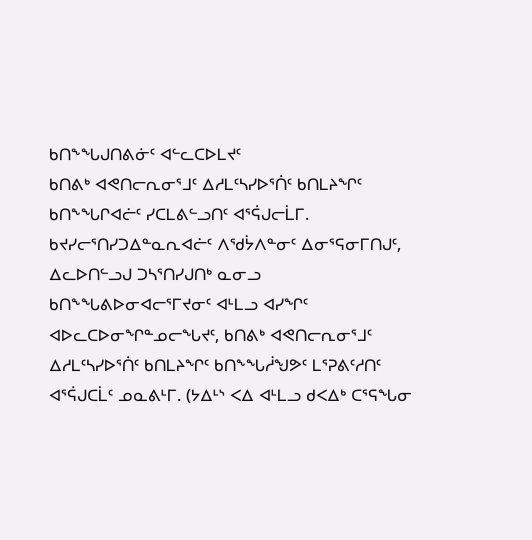ᑲᑎᖕᖓᒍᑎᕕᓃᑦ ᐊᓪᓚᑕᐅᒪᔪᑦ
ᑲᑎᕕᒃ ᐊᕙᑎᓕᕆᓂᕐᒧᑦ ᐃᓱᒪᑦᓴᓯᐅᕐᑏᑦ ᑲᑎᒪᔨᖏᑦ ᑲᑎᖕᖓᒋᐊᓖᑦ ᓯᑕᒪᕕᓪᓗᑎᑦ ᐊᕐᕌᒍᓕᒫᒥ. ᑲᔪᓯᓕᕐᑎᓯᑐᐃᓐᓇᕆᐊᓖᑦ ᐱᖁᔮᐱᓐᓂᑦ ᐃᓂᕐᕋᓂᒥᑎᒍᑦ, ᐃᓚᐅᑎᓪᓗᒍ ᑐᓴᕐᑎᓯᒍᑎᒃ ᓇᓂᓗ ᑲᑎᖕᖓᕕᐅᓂᐊᓕᕐᒥᔪᓂᑦ ᐊᒻᒪᓗ ᐊᓯᖏᑦ ᐊᐅᓚᑕᐅᓂᖏᓐᓄᓕᖓᔪᑦ, ᑲᑎᕕᒃ ᐊᕙᑎᓕᕆᓂᕐᒧᑦ ᐃᓱᒪᑦᓴᓯᐅᕐᑏᑦ ᑲᑎᒪᔨᖏᑦ ᑲᑎᖕᖓᓲᖑᕗᑦ ᒪᕐᕈᕕᑦᓱᑎᑦ ᐊᕐᕌᒍᑕᒫᑦ ᓄᓇᕕᒻᒥ. (ᔭᐃᒻᔅ ᐸᐃ ᐊᒻᒪᓗ ᑯᐸᐃᒃ ᑕᕐᕋᖓᓂ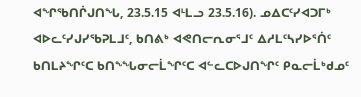ᐊᖏᖃᑎᒌᒍᑎᖓ, 23.5.15 ᐊᒻᒪᓗ 23.5.16). ᓄᐃᑕᑦᓯᐊᑐᒥᒃ ᐊᐅᓚᑦᓯᒍᓯᖃᕈᒪᒧᑦ, ᑲᑎᕕᒃ ᐊᕙᑎᓕᕆᓂᕐᒧᑦ ᐃᓱᒪᑦᓴᓯᐅᕐᑏᑦ ᑲᑎᒪᔨᖏᑦᑕ ᑲᑎᖕᖓᓂᓕᒫᖏᑦᑕ ᐊᓪᓚᑕᐅᒍᑎᖏᑦ ᑭᓇᓕᒫᒃᑯᓄᑦ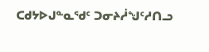ᑕᑯᔭᐅᒍᓐᓇᖁᑦ ᑐᓂᔨᓲᖑᑦᓱᑎᓗ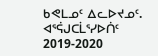ᑲᕙᒪᓄᑦ ᐃᓚᐅᔪᓄᑦ.
ᐊᕐᕌᒍᑕᒫᕐᓯᐅᑏᑦ 2019-2020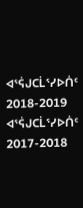ᐊᕐᕌᒍᑕᒫᕐᓯᐅᑏᑦ 2018-2019
ᐊᕐᕌᒍᑕᒫᕐᓯᐅᑏᑦ 2017-2018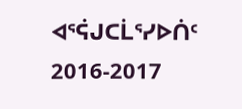ᐊᕐᕌᒍᑕᒫᕐᓯᐅᑏᑦ 2016-2017